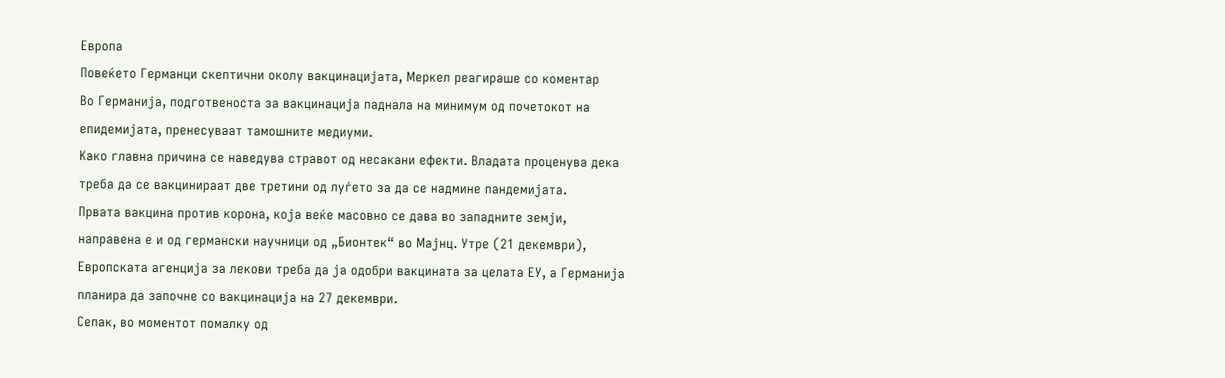Европа
Повеќето Германци скептични околу вакцинацијата, Меркел реагираше со коментар
Во Германија, подготвеноста за вакцинација паднала на минимум од почетокот на епидемијата, пренесуваат тамошните медиуми.
Како главна причина се наведува стравот од несакани ефекти. Владата проценува дека треба да се вакцинираат две третини од луѓето за да се надмине пандемијата.
Првата вакцина против корона, која веќе масовно се дава во западните земји, направена е и од германски научници од „Бионтек“ во Мајнц. Утре (21 декември), Европската агенција за лекови треба да ја одобри вакцината за целата ЕУ, а Германија планира да започне со вакцинација на 27 декември.
Сепак, во моментот помалку од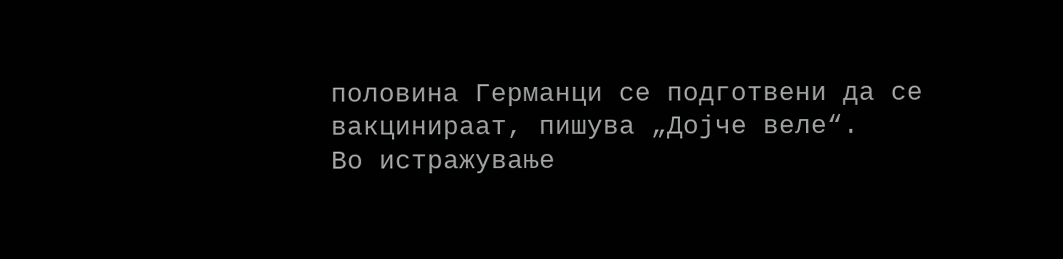половина Германци се подготвени да се вакцинираат, пишува „Дојче веле“.
Во истражување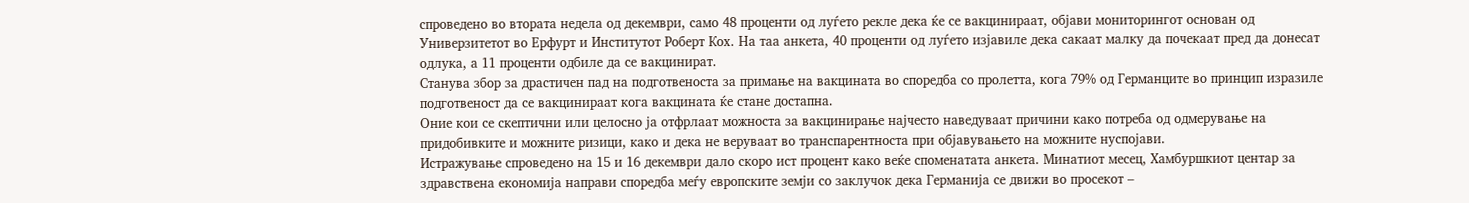спроведено во втората недела од декември, само 48 проценти од луѓето рекле дека ќе се вакцинираат, објави мониторингот основан од Универзитетот во Ерфурт и Институтот Роберт Кох. На таа анкета, 40 проценти од луѓето изјавиле дека сакаат малку да почекаат пред да донесат одлука, а 11 проценти одбиле да се вакцинират.
Станува збор за драстичен пад на подготвеноста за примање на вакцината во споредба со пролетта, кога 79% од Германците во принцип изразиле подготвеност да се вакцинираат кога вакцината ќе стане достапна.
Оние кои се скептични или целосно ја отфрлаат можноста за вакцинирање најчесто наведуваат причини како потреба од одмерување на придобивките и можните ризици, како и дека не веруваат во транспарентноста при објавувањето на можните нуспојави.
Истражување спроведено на 15 и 16 декември дало скоро ист процент како веќе споменатата анкета. Минатиот месец, Хамбуршкиот центар за здравствена економија направи споредба меѓу европските земји со заклучок дека Германија се движи во просекот –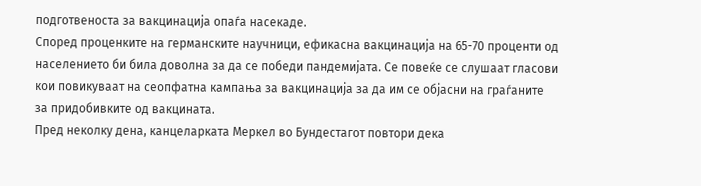подготвеноста за вакцинација опаѓа насекаде.
Според проценките на германските научници, ефикасна вакцинација на 65-70 проценти од населението би била доволна за да се победи пандемијата. Се повеќе се слушаат гласови кои повикуваат на сеопфатна кампања за вакцинација за да им се објасни на граѓаните за придобивките од вакцината.
Пред неколку дена, канцеларката Меркел во Бундестагот повтори дека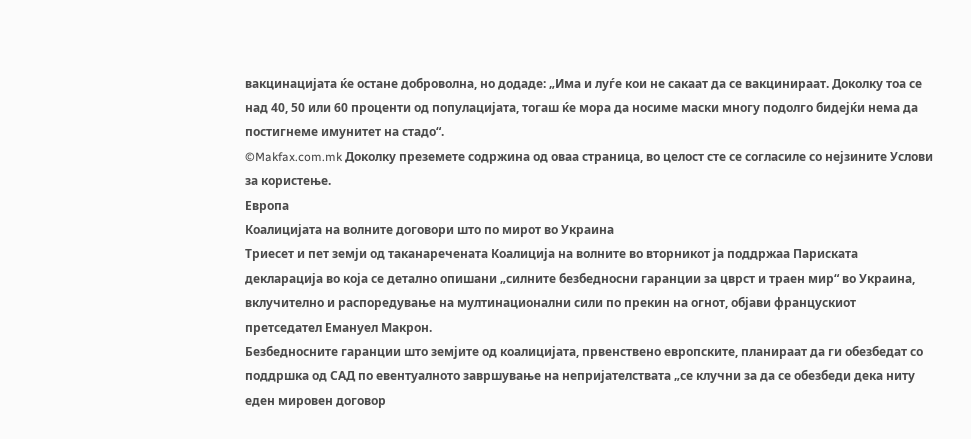вакцинацијата ќе остане доброволна, но додаде: „Има и луѓе кои не сакаат да се вакцинираат. Доколку тоа се над 40, 50 или 60 проценти од популацијата, тогаш ќе мора да носиме маски многу подолго бидејќи нема да постигнеме имунитет на стадо“.
©Makfax.com.mk Доколку преземете содржина од оваа страница, во целост сте се согласиле со нејзините Услови за користење.
Европа
Коалицијата на волните договори што по мирот во Украина
Триесет и пет земји од таканаречената Коалиција на волните во вторникот ја поддржаа Париската декларација во која се детално опишани „силните безбедносни гаранции за цврст и траен мир“ во Украина, вклучително и распоредување на мултинационални сили по прекин на огнот, објави францускиот претседател Емануел Макрон.
Безбедносните гаранции што земјите од коалицијата, првенствено европските, планираат да ги обезбедат со поддршка од САД по евентуалното завршување на непријателствата „се клучни за да се обезбеди дека ниту еден мировен договор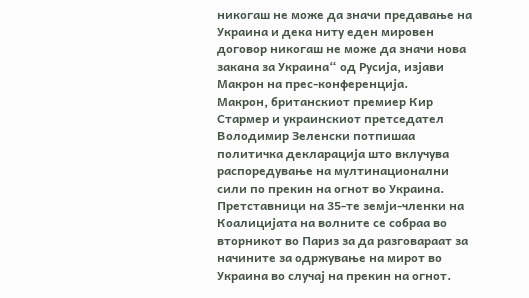никогаш не може да значи предавање на Украина и дека ниту еден мировен договор никогаш не може да значи нова закана за Украина“ од Русија, изјави Макрон на прес-конференција.
Макрон, британскиот премиер Кир Стармер и украинскиот претседател Володимир Зеленски потпишаа политичка декларација што вклучува распоредување на мултинационални сили по прекин на огнот во Украина.
Претставници на 35-те земји-членки на Коалицијата на волните се собраа во вторникот во Париз за да разговараат за начините за одржување на мирот во Украина во случај на прекин на огнот.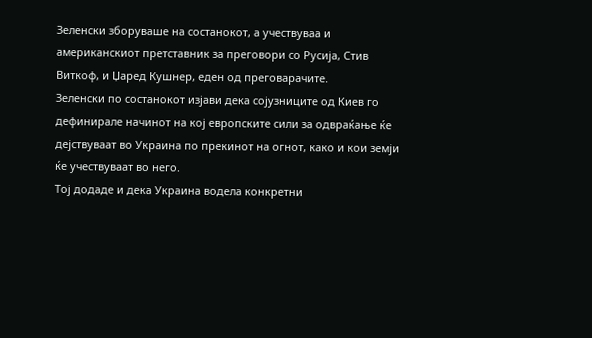Зеленски зборуваше на состанокот, а учествуваа и американскиот претставник за преговори со Русија, Стив Виткоф, и Џаред Кушнер, еден од преговарачите.
Зеленски по состанокот изјави дека сојузниците од Киев го дефинирале начинот на кој европските сили за одвраќање ќе дејствуваат во Украина по прекинот на огнот, како и кои земји ќе учествуваат во него.
Тој додаде и дека Украина водела конкретни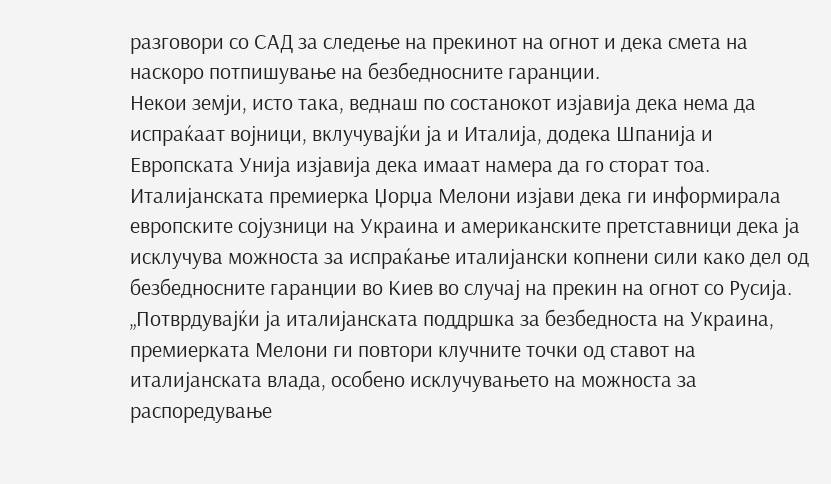разговори со САД за следење на прекинот на огнот и дека смета на наскоро потпишување на безбедносните гаранции.
Некои земји, исто така, веднаш по состанокот изјавија дека нема да испраќаат војници, вклучувајќи ја и Италија, додека Шпанија и Европската Унија изјавија дека имаат намера да го сторат тоа.
Италијанската премиерка Џорџа Мелони изјави дека ги информирала европските сојузници на Украина и американските претставници дека ја исклучува можноста за испраќање италијански копнени сили како дел од безбедносните гаранции во Киев во случај на прекин на огнот со Русија.
„Потврдувајќи ја италијанската поддршка за безбедноста на Украина, премиерката Мелони ги повтори клучните точки од ставот на италијанската влада, особено исклучувањето на можноста за распоредување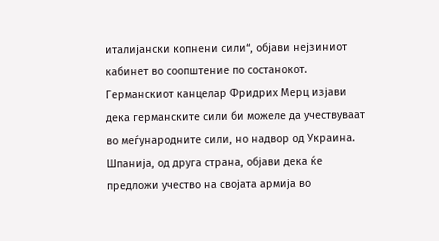италијански копнени сили“, објави нејзиниот кабинет во соопштение по состанокот.
Германскиот канцелар Фридрих Мерц изјави дека германските сили би можеле да учествуваат во меѓународните сили, но надвор од Украина.
Шпанија, од друга страна, објави дека ќе предложи учество на својата армија во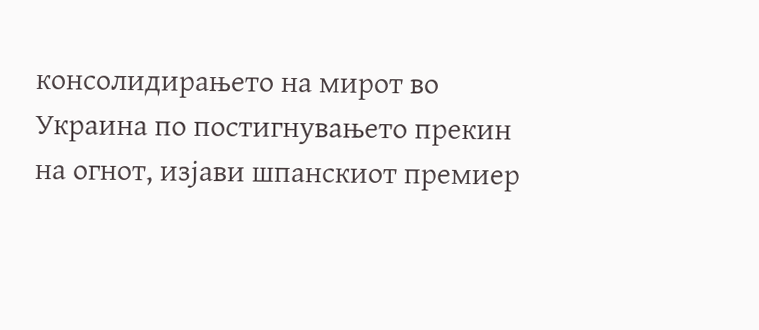консолидирањето на мирот во Украина по постигнувањето прекин на огнот, изјави шпанскиот премиер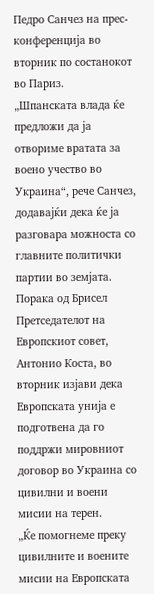Педро Санчез на прес-конференција во вторник по состанокот во Париз.
„Шпанската влада ќе предложи да ја отвориме вратата за воено учество во Украина“, рече Санчез, додавајќи дека ќе ја разговара можноста со главните политички партии во земјата.
Порака од Брисел
Претседателот на Европскиот совет, Антонио Коста, во вторник изјави дека Европската унија е подготвена да го поддржи мировниот договор во Украина со цивилни и воени мисии на терен.
„Ќе помогнеме преку цивилните и воените мисии на Европската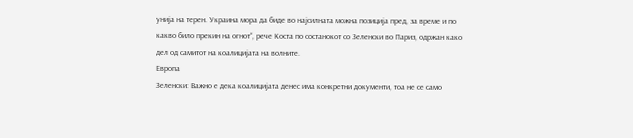унија на терен. Украина мора да биде во најсилната можна позиција пред, за време и по какво било прекин на огнот“, рече Коста по состанокот со Зеленски во Париз, одржан како дел од самитот на коалицијата на волните.
Европа
Зеленски: Важно е дека коалицијата денес има конкретни документи, тоа не се само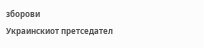зборови
Украинскиот претседател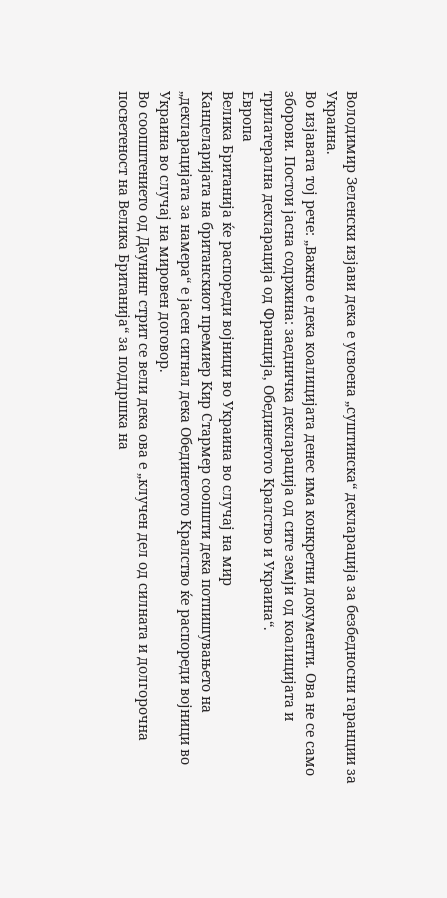Володимир Зеленски изјави дека е усвоена „суштинска“ декларација за безбедносни гаранции за Украина.
Во изјавата тој рече: „Важно е дека коалицијата денес има конкретни документи. Ова не се само зборови. Постои јасна содржина: заедничка декларација од сите земји од коалицијата и трилатерална декларација од Франција, Обединетото Кралство и Украина“.
Европа
Велика Британија ќе распореди војници во Украина во случај на мир
Канцеларијата на британскиот премиер Кир Стармер соопшти дека потпишувањето на „декларацијата за намера“ е јасен сигнал дека Обединетото Кралство ќе распореди војници во Украина во случај на мировен договор.
Во соопштението од Даунинг стрит се вели дека ова е „клучен дел од силната и долгорочна посветеност на Велика Британија“ за поддршка на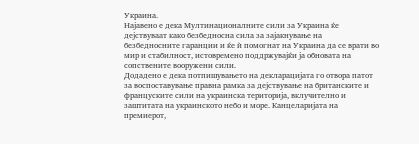Украина.
Најавено е дека Мултинационалните сили за Украина ќе дејствуваат како безбедносна сила за зајакнување на безбедносните гаранции и ќе ѝ помогнат на Украина да се врати во мир и стабилност, истовремено поддржувајќи ја обновата на сопствените вооружени сили.
Додадено е дека потпишувањето на декларацијата го отвора патот за воспоставување правна рамка за дејствување на британските и француските сили на украинска територија, вклучително и заштитата на украинското небо и море. Канцеларијата на премиерот,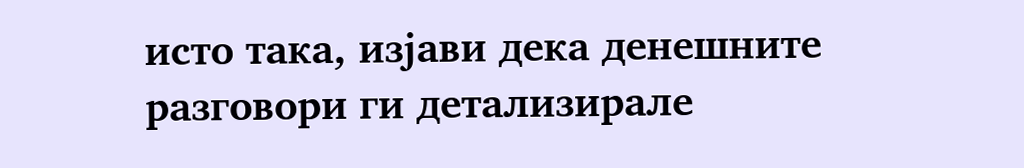исто така, изјави дека денешните разговори ги детализирале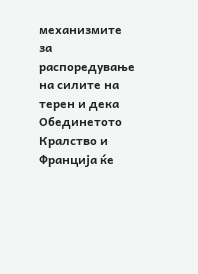механизмите за распоредување на силите на терен и дека Обединетото Кралство и Франција ќе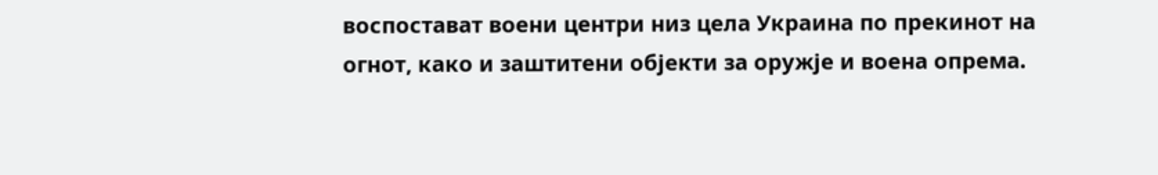воспостават воени центри низ цела Украина по прекинот на огнот, како и заштитени објекти за оружје и воена опрема.